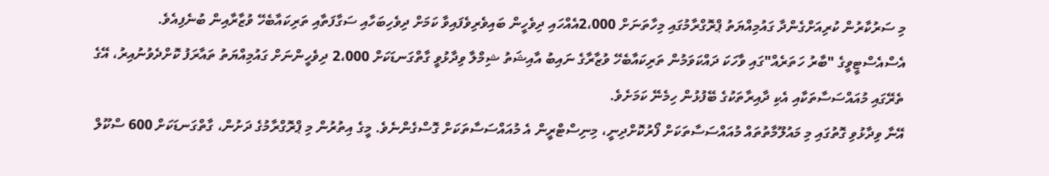މި ސަރުކާރުން ކުރިއަށްގެންދާ ގައުމިއްޔަތު ޕްރޮގްރާމުގައި މިހާތަނަށް 2،000އެއްހައި ދިވެހީން ބައިވެރިވެފައިވާ ކަމަށް ދިވެހިބަހާއި ސަގާފަތާއި ތަރިކައާބެހޭ ވުޒާރާއިން ބުނެފިއެވެ.
އެސްއެސްޓީވީގެ "ބާރު ހަތަރެއް"ގައި ވާހަކަ ދައްކަވަމުން ތަރިކައާބެހޭ ވުޒާރާގެ ނައިބު އާއިޝަތު ޝިމްލާ ވިދާޅުވީ ގާތްގަނޑަކަށް 2،000 ދިވެހީންނަށް ގައުމިއްޔަތު ތައާރަފު ކޮށްދެވުނުއިރު، އޭގެ ތެރޭގައި މުއައްސަސާތަކާއި އެކި ދާއިރާތަކުގެ ބޭފުޅުން ހިމެނޭ ކަމަށެވެ.
އޭނާ ވިދާޅުވި ގޮތުގައި މި މައުލޫމާތުތައް މުއައްސަސާތަކަށް ފޯރުކޮށްދިނީ، މިނިސްޓްރީން އެ މުއައްސަސާތަކަށް ގޮސްގެންނެވެ. މީގެ އިތުރުން މި ޕްރޮގްރާމުގެ ދަށުން، ގާތްގަނޑަކަށް 600 ސްކޫލް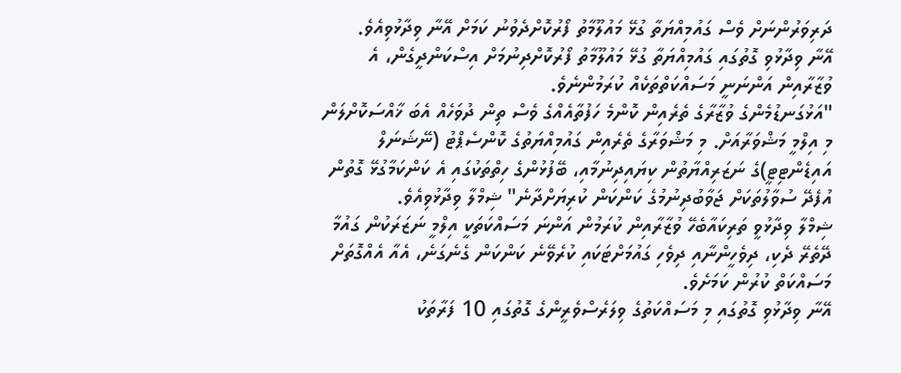ދަރިވަރުންނަށް ވެސް ގައުމިއްޔަތާ ގުޅޭ މައުލޫމާތު ފޯރުކޮށްދެވުނު ކަމަށް އޭނާ ވިދާޅުވިއެވެ.
އޭނާ ވިދާޅުވި ގޮތުގައި ގައުމިއްޔަތާ ގުޅޭ މައުލޫމާތު ފޯރުކޮށްދިނުމަށް އިސްކަންދީގެން، އެ ވުޒާރާއިން އަންނަނީ މަސައްކަތްތަކެއް ކުރަމުންނެވެ.
"އަޅުގަނޑުމެންގެ ވުޒާރާގެ ތެރެއިން ކޮންމެ ހަފުތާއެއްގެ ވެސް ތިން ދުވަހެއް އެބަ ޚާއްސަކޮށްލަން މި އިލްމީ މަޝްވަރާއަށް. މި މަޝްވަރާގެ ތެރެއިން ގައުމިއްޔަތުގެ ކޮންސެޕްޓު (ނޭޝަނަލް އައިޑެންޓިޓީ)ގެ ނަޒަރިއްޔާތުން ކިޔައިދިނުމާއި، ބޭފުޅުންގެ ހިތްތަކުގައި އެ ކަންކަމާގުޅޭ ގޮތުން އުފެދޭ ސުވާލުތަކަށް ޖަވާބުދިނުމުގެ ކަންކަން ކުރިޔަށްދާނެ" ޝިމްލާ ވިދާޅުވިއެވެ.
ޝިމްލާ ވިދާޅުވީ ތަރިކައާބެހޭ ވުޒާރާއިން ކުރަމުން އަންނަ މަސައްކަތަކީ އިލްމީ ނަޒަރަކުން ގައުމާ ދޭތެރޭ ދެކި، ދިވެހީންނާއި ދިވެހި ގައުމަށްޓަކައި ކުރެވޭނެ ކަންކަން ގެނެގަނެ، އެއާ އެއްގޮތަށް މަސައްކަތް ކުރުން ކަމަށެވެ.
އޭނާ ވިދާޅުވި ގޮތުގައި މި މަސައްކަތުގެ ވިލަރެސްވެރީންގެ ގޮތުގައި 10 ފަރާތަކު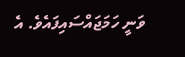ވަނީ ހަމަޖައްސައިފައެވެ. އެ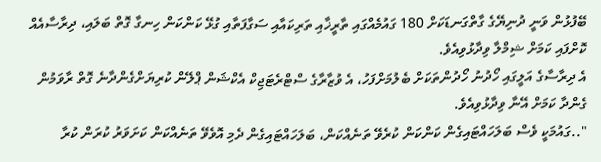ބޭފުޅުން ވަނީ ދުނިޔޭގެ ގާތްގަނޑަކަށް 180 ގައުމެއްގައި ތާރީޚާއި ތަރިކައާއި ސަގާފަތާއި ގުޅޭ ކަންކަން ހިނގާ ގޮތް ބަލައި، ދިރާސާއެއް ކޮށްފައި ކަމަށް ޝިމްލާ ވިދާޅުވިއެވެ.
އެ ދިރާސާގެ އަލީގައި ހޯދުނު ހޯދުންތަކަށް ބެލުމަށްފަހު، އެ ވުޒާރާގެ ސްޓްރެޓަޖިކް އެކްޝަން ޕްލޭން ކުރިޔަށްގެންދާނެ ގޮތް ރާވަމުން ގެންދާ ކަމަށް އޭނާ ވިދާޅުވިއެވެ.
"..ގައުމަކީ ވެސް ބަލަހައްޓައިގެން ކަންކަން ކުރެވޭ ތަނެއްކަން، ބަލަހައްޓައިގެން ދެމި އޮވެވޭ ތަނެއްކަން ކަށަވަރު ކުރަން ކުރާ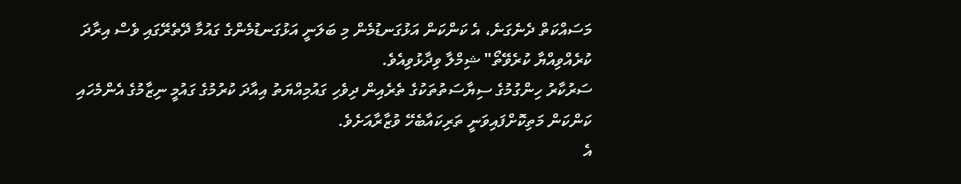މަސައްކަތް ދެނެގަނެ، އެ ކަންކަން އަޅުގަނޑުމެން މި ބަލަނީ އަޅުގަނޑުމެންގެ ގައުމާ ދޭތެރޭގައި ވެސް އިރާދަ ކުރެއްވިއްޔާ ކުރެވޭތޯ" ޝިމްލާ ވިދާޅުވިއެވެ.
ސަރުކާރު ހިންގުމުގެ ސިޔާސަތުތަކުގެ ތެރެއިން ދިވެހި ގައުމިއްޔަތު އިއާދަ ކުރުމުގެ ގައުމީ ނިޒާމުގެ އެންމެހައި ކަންކަން މަތިކޮށްފައިވަނީ ތަރިކައާބެހޭ ވުޒާރާއަށެވެ.
އެ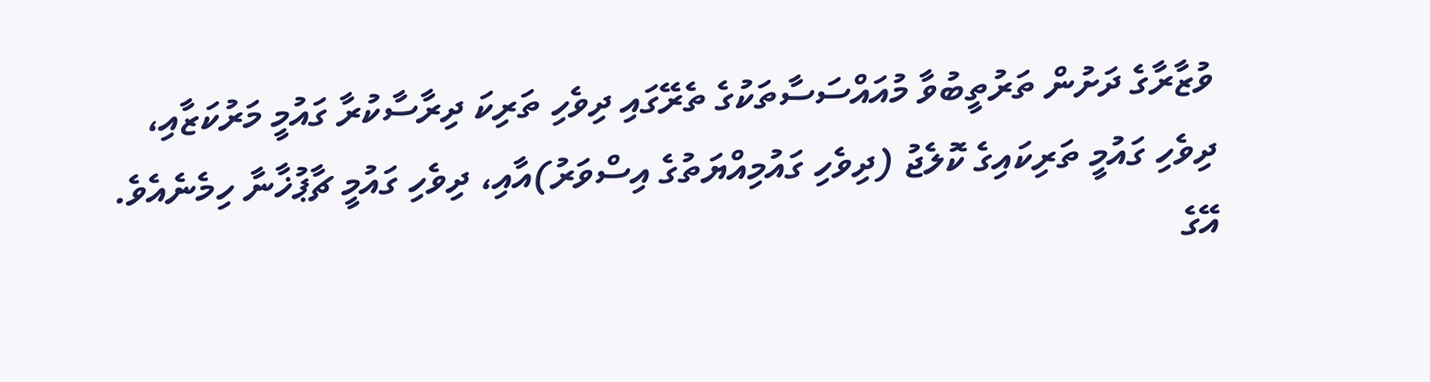ވުޒާރާގެ ދަށުން ތަރުތީބުވާ މުއައްސަސާތަކުގެ ތެރޭގައި ދިވެހި ތަރިކަ ދިރާސާކުރާ ގައުމީ މަރުކަޒާއި، ދިވެހި ގައުމީ ތަރިކައިގެ ކޮލެޖު (ދިވެހި ގައުމިއްޔަތުގެ އިސްވަރު)އާއި، ދިވެހި ގައުމީ ޗާޕުޚާނާ ހިމެނެއެވެ.
އޭގެ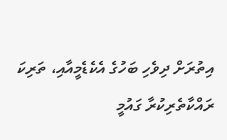އިތުރަށް ދިވެހި ބަހުގެ އެކެޑެމީއާއި، ތަރިކަ ރައްކާތެރިކުރާ ގައުމީ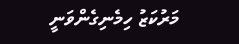މަރުކަޒު ހިމެނިގެންވަނީ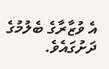އެ ވުޒާރާގެ ބެލުމުގެ ދަށުގައެވެ.